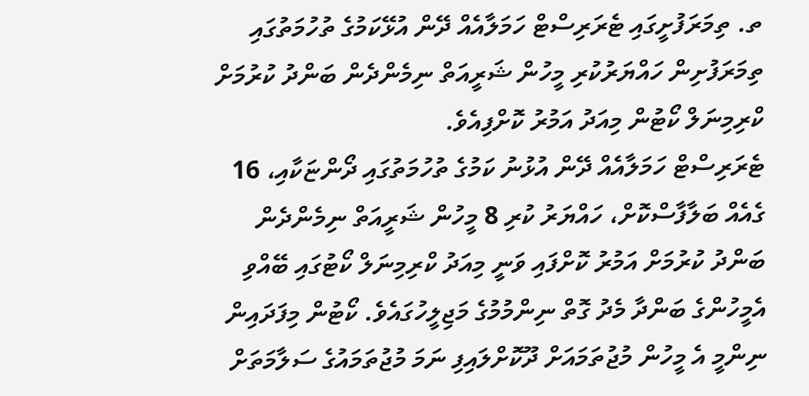ތ. ތިމަރަފުށީގައި ޓެރަރިސްޓް ހަމަލާއެއް ދޭން އުޅޭކަމުގެ ތުހުމަތުގައި ތިމަރަފުށިން ހައްޔަރުކުރި މީހުން ޝަރީއަތް ނިމެންދެން ބަންދު ކުރުމަށް ކްރިމިނަލް ކޯޓުން މިއަދު އަމުރު ކޮށްފިއެވެ.
ޓެރަރިސްޓް ހަމަލާއެއް ދޭން އުޅުނު ކަމުގެ ތުހުމަތުގައި ދޯންޏަކާއި، 16 ގެއެއް ބަލާފާސްކޮށް، ހައްޔަރު ކުރި 8 މީހުން ޝަރީއަތް ނިމެންދެން ބަންދު ކުރުމަށް އަމުރު ކޮށްފައި ވަނީ މިއަދު ކްރިމިނަލް ކޯޓުގައި ބޭއްވި އެމީހުންގެ ބަންދާ މެދު ގޮތް ނިންމުމުގެ މަޖިލީހުގައެވެ. ކޯޓުން މިފަދައިން ނިންމީ އެ މީހުން މުޖުތަމައަށް ދޫކޮށްލައިފި ނަމަ މުޖުތަމައުގެ ސަލާމަތަށް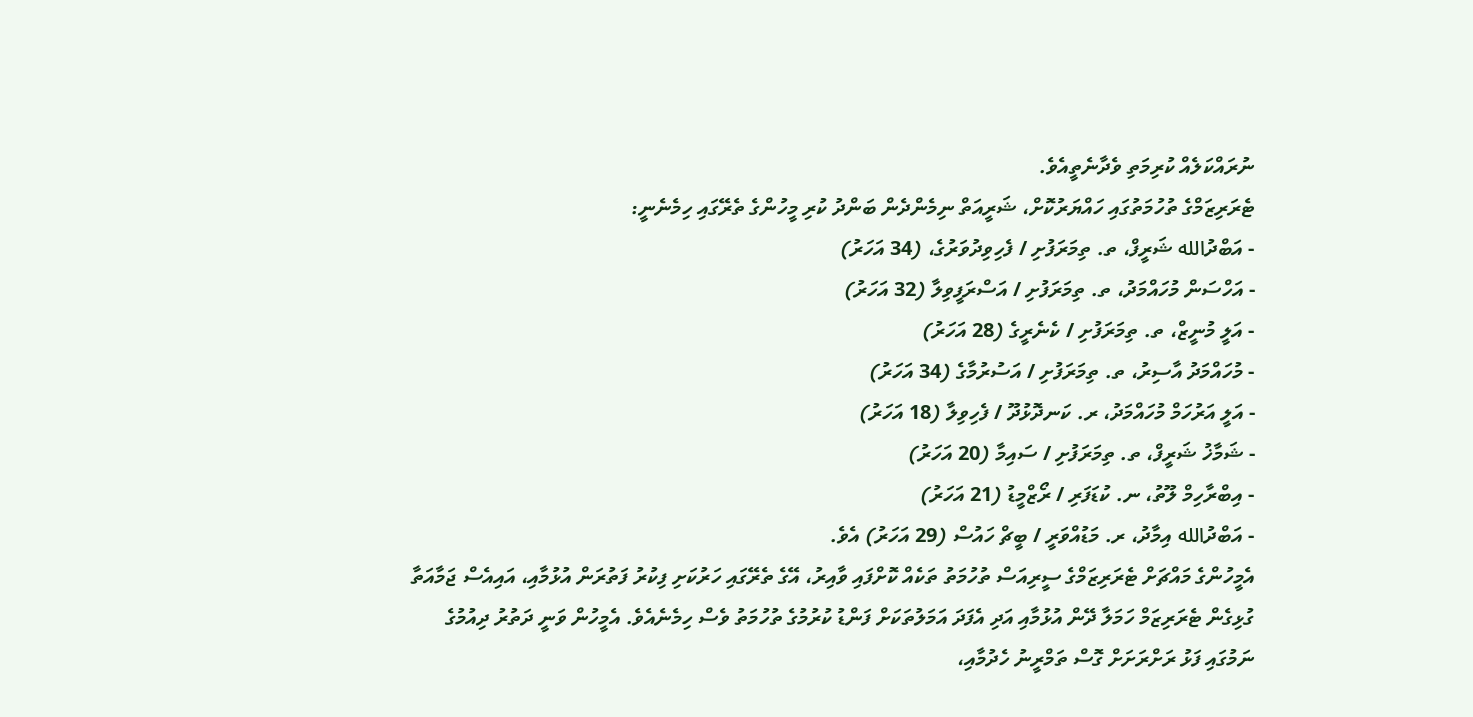ނުރައްކަލެއް ކުރިމަތި ވެދާނެތީއެވެ.
ޓެރަރިޒަމްގެ ތުހުމަތުގައި ހައްޔަރުކޮށް، ޝަރީއަތް ނިމެންދެން ބަންދު ކުރި މީހުންގެ ތެރޭގައި ހިމެނެނީ:
- އަބްދުالله ޝަރީފް، ތ. ތިމަރަފުށި / ފެހިވިދުވަރުގެ، (34 އަހަރު)
- އަހްސަން މުހައްމަދު، ތ. ތިމަރަފުށި / އަސްރަފީވިލާ (32 އަހަރު)
- އަލީ މުނީޒް، ތ. ތިމަރަފުށި / ކެނެރީގެ (28 އަހަރު)
- މުހައްމަދު އާސިރު، ތ. ތިމަރަފުށި / އަސުރުމާގެ (34 އަހަރު)
- އަލީ އަރުހަމް މުހައްމަދު، ރ. ކަނދޮޅުދޫ / ފެހިވިލާ (18 އަހަރު)
- ޝަމާޚު ޝަރީފް، ތ. ތިމަރަފުށި / ސައިމާ (20 އަހަރު)
- އިބްރާހިމް ލޫތު، ނ. ކުޑަފަރި / ރޯޒްމީޑު (21 އަހަރު)
- އަބްދުالله އިމާދު، ރ. މަޑުއްވަރީ / ބީޗް ހައުސް (29 އަހަރު) އެވެ.
އެމީހުންގެ މައްޗަށް ޓެރަރިޒަމްގެ ސީރިއަސް ތުހުމަތު ތަކެއް ކޮށްފައި ވާއިރު، އޭގެ ތެރޭގައި ހަރުކަށި ފިކުރު ފަތުރަން އުޅުމާއި، އައިއެސް ޖަމާއަތާ ގުޅިގެން ޓެރަރިޒަމް ހަމަލާ ދޭން އުޅުމާއި އަދި އެފަދަ އަމަލުތަކަށް ފަންޑު ކުރުމުގެ ތުހުމަތު ވެސް ހިމެނެއެވެ. އެމީހުން ވަނީ ދަތުރު ދިއުމުގެ ނަމުގައި ފަޅު ރަށްރަށަށް ގޮސް ތަމްރީނު ހެދުމާއި،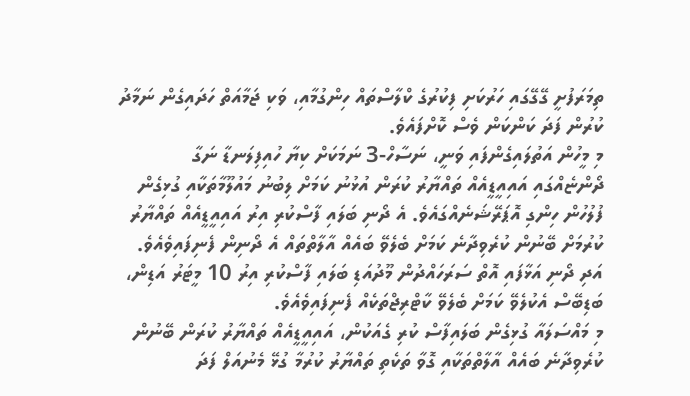ތިމަރަފުށީ ގޭގޭގައި ހަރުކަށި ފިކުރުގެ ކްލާސްތައް ހިންގުމާއި، ވަކި ޖަމާއަތް ހަދައިގެން ނަމާދު ކުރުން ފަދަ ކަންކަން ވެސް ކޮށްފައެވެ.
މި މީހުން އަތުލައިގެންފައި ވަނީ، ނަސާހް-3 ނަމަކަށް ކިޔާ ހުއިފިލަނޑާ ނަގާ ދޯންޏެއްގައި އައިއީޑީއެއް ތައްޔާރު ކުރަން އުޅުނު ކަމަށް ލިބުނު މައުލޫމާތަކާއި ގުޅިގެން ފުލުހުން ހިންގި އޮޕަރޭޝަނެއްގައެވެ. އެ ދޯނި ބަލައި ފާސްކުރި އިރު އައިއީޑީއެއް ތައްޔާރު ކުރުމަށް ބޭނުން ކުރެވިދާނެ ކަމަށް ބެލެވޭ ބައެއް އާލާތްތައް އެ ދޯނިން ފެނިފައިވެއެވެ. އަދި ދޯނި އަޅާފައި އޮތް ސަރަހައްދުން މޫދުއަޑި ބަލައި ފާސްކުރި އިރު 10 މީޓަރު އަޑިން، ބަޑިބޭސް އެކުލެވޭ ކަމަށް ބެލެވޭ ކާޓްރިޖްތަކެއް ފެނިފައިވެއެވެ.
މި މައްސަލައާ ގުޅިގެން ބަލައިފާސް ކުރި ގެއަކުން، އައިއީޑީއެއް ތައްޔާރު ކުރަން ބޭނުން ކުރެވިދާނެ ބައެއް އާލާތްތަކާއި ގޮވާ ތަކެތި ތައްޔާރު ކުރުމާ ގުޅޭ މެނުއަލް ފަދަ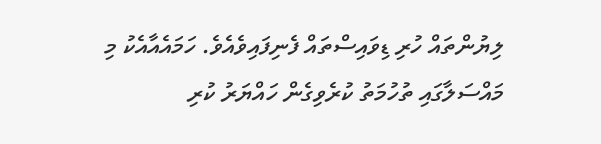ލިޔުންތައް ހުރި ޑިވައިސްތައް ފެނިފައިވެއެވެ. ހަމައެއާއެކު މި މައްސަލާގައި ތުހުމަތު ކުރެވިގެން ހައްޔަރު ކުރި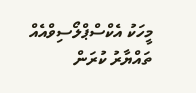މީހަކު އެކްސްޕްލޯސިވްއެއް ތައްޔާރު ކުރަން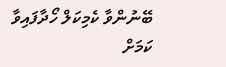ބޭނުންވާ ކެމިކަލް ހޯދާފައިވާ ކަމަށް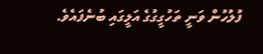ފުލުހުން ވަނީ ތަހުގީގުގެ އަލީގައި ބުނެފައެވެ.